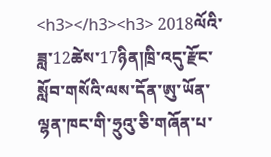<h3></h3><h3> 2018ལོའི་ཟླ་12ཚེས་17ཉིན།ཁྲི་འདུ་རྫོང་སློབ་གསོའི་ལས་དོན་ཨུ་ཡོན་ལྷན་ཁང་གི་ཧྲུའུ་ཅི་གཞོན་པ་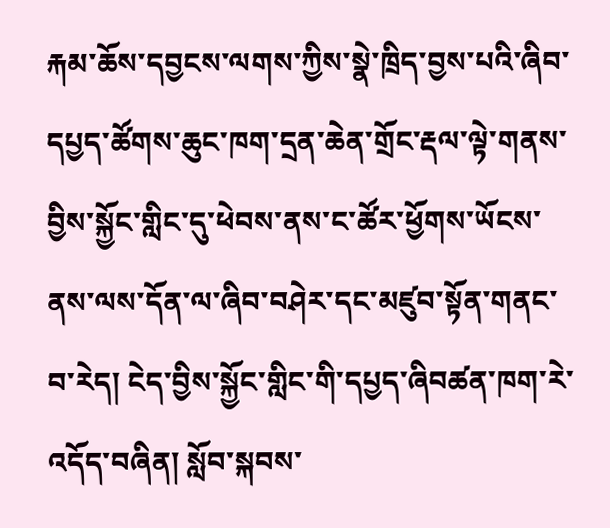རྐམ་ཆོས་དབྱངས་ལགས་ཀྱིས་སྣེ་ཁྲིད་བྱས་པའི་ཞིབ་དཔྱད་ཚོགས་ཆུང་ཁག་དྲན་ཆེན་གྲོང་རྡལ་ལྟེ་གནས་བྱིས་སྐྱོང་གླིང་དུ་ཕེབས་ནས་ང་ཚོར་ཕྱོགས་ཡོངས་ནས་ལས་དོན་ལ་ཞིབ་བཤེར་དང་མཛུབ་སྟོན་གནང་བ་རེད། ངེད་བྱིས་སྐྱོང་གླིང་གི་དཔྱད་ཞིབཚན་ཁག་རེ་འདོད་བཞིན། སློབ་སྐབས་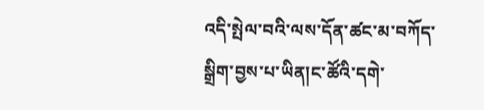འདི་སྤེལ་བའི་ལས་དོན་ཚང་མ་བཀོད་སྒྲིག་བྱས་པ་ཡིན།ང་ཚོའི་དགེ་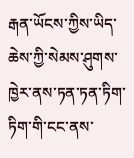རྒན་ཡོངས་ཀྱིས་ཡིད་ཆེས་ཀྱི་སེམས་ཤུགས་ཁྱེར་ནས་ཏན་ཏན་ཏིག་ཏིག་གི་ངང་ནས་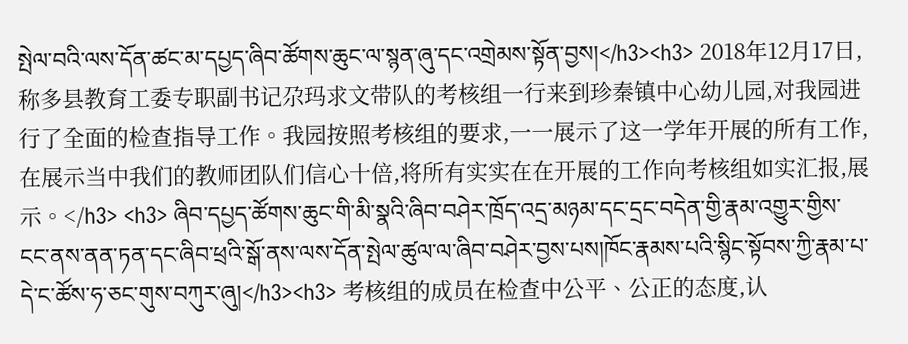སྤེལ་བའི་ལས་དོན་ཚང་མ་དཔྱད་ཞིབ་ཚོགས་ཆུང་ལ་སྙན་ཞུ་དང་འགྲེམས་སྟོན་བྱས།</h3><h3> 2018年12月17日,称多县教育工委专职副书记尕玛求文带队的考核组一行来到珍秦镇中心幼儿园,对我园进行了全面的检查指导工作。我园按照考核组的要求,一一展示了这一学年开展的所有工作,在展示当中我们的教师团队们信心十倍,将所有实实在在开展的工作向考核组如实汇报,展示。</h3> <h3> ཞིབ་དཔྱད་ཚོགས་ཆུང་གི་མི་སྣའི་ཞིབ་བཤེར་ཁྲོད་འདྲ་མཉམ་དང་དྲང་བདེན་གྱི་རྣམ་འགྱུར་གྱིས་ངང་ནས་ནན་ཏན་དང་ཞིབ་ཕྲའི་སྒོ་ནས་ལས་དོན་སྤེལ་ཚུལ་ལ་ཞིབ་བཤེར་བྱས་པས།ཁོང་རྣམས་པའི་སྙིང་སྟོབས་ཀྱི་རྣམ་པ་དེ་ང་ཚོས་ཧ་ཅང་གུས་བཀུར་ཞུ།</h3><h3> 考核组的成员在检查中公平、公正的态度,认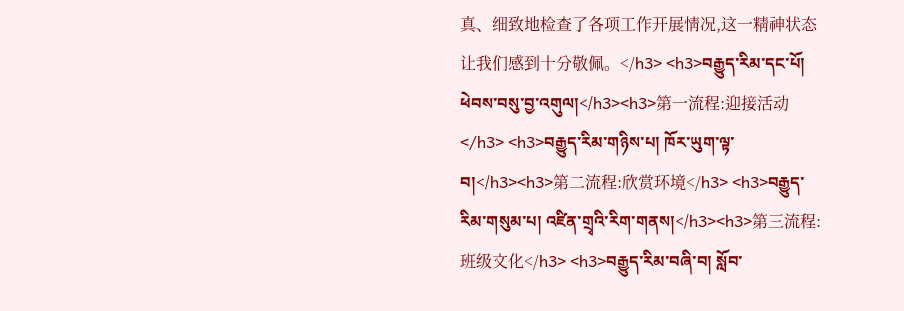真、细致地检查了各项工作开展情况,这一精神状态让我们感到十分敬佩。</h3> <h3>བརྒྱུད་རིམ་དང་པོ། ཕེབས་བསུ་བྱ་འགུལ།</h3><h3>第一流程:迎接活动</h3> <h3>བརྒྱུད་རིམ་གཉིས་པ། ཁོར་ཡུག་ལྟ་བ།</h3><h3>第二流程:欣赏环境</h3> <h3>བརྒྱུད་རིམ་གསུམ་པ། འཛིན་གྲྭའི་རིག་གནས།</h3><h3>第三流程:班级文化</h3> <h3>བརྒྱུད་རིམ་བཞི་བ། སློབ་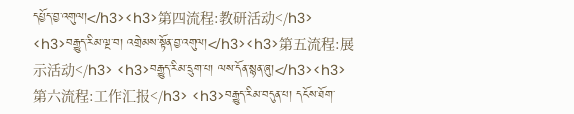དཔྱོད་བྱ་འགུལ།</h3><h3>第四流程:教研活动</h3> <h3>བརྒྱུད་རིམ་ལྔ་བ། འགྲེམས་སྟོན་བྱ་འགུལ།</h3><h3>第五流程:展示活动</h3> <h3>བརྒྱུད་རིམ་དྲུག་པ། ལས་དོན་སྙན་ཞུ།</h3><h3>第六流程:工作汇报</h3> <h3>བརྒྱུད་རིམ་བདུན་པ། དངོས་ཐོག་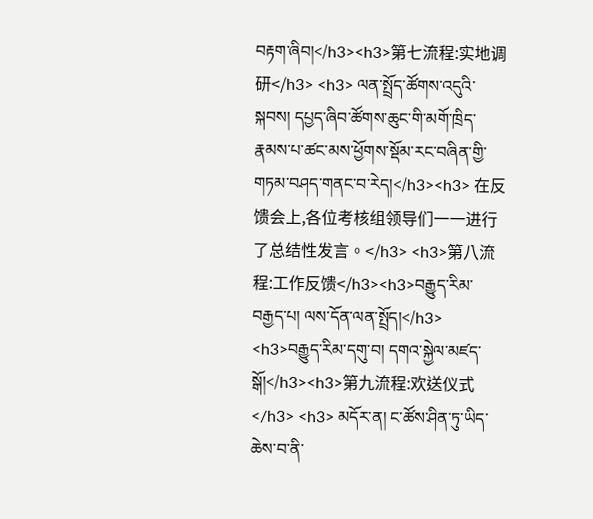བརྟག་ཞིབ།</h3><h3>第七流程:实地调研</h3> <h3> ལན་སྤྲོད་ཚོགས་འདུའི་སྐབས། དཔྱད་ཞིབ་ཚོགས་ཆུང་གི་མགོ་ཁྲིད་རྣམས་པ་ཚང་མས་ཕྱོགས་སྡོམ་རང་བཞིན་གྱི་གཏམ་བཤད་གནང་བ་རེད།</h3><h3> 在反馈会上,各位考核组领导们一一进行了总结性发言。</h3> <h3>第八流程:工作反馈</h3><h3>བརྒྱུད་རིམ་བརྒྱད་པ། ལས་དོན་ལན་སྤྲོད།</h3> <h3>བརྒྱུད་རིམ་དགུ་བ། དགའ་སྐྱེལ་མཛད་སྒོ།</h3><h3>第九流程:欢送仪式</h3> <h3> མདོར་ན། ང་ཚོས་ཤིན་ཏུ་ཡིད་ཆེས་བ་ནི་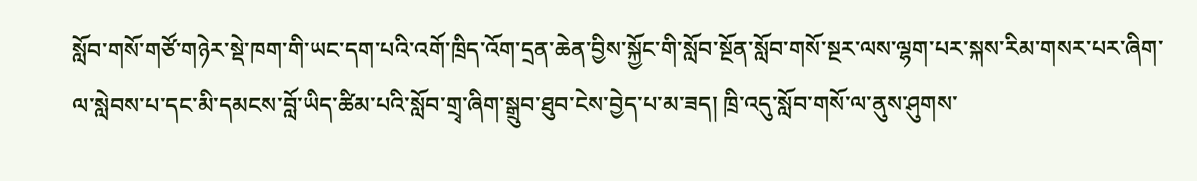སློབ་གསོ་གཙོ་གཉེར་སྡེ་ཁག་གི་ཡང་དག་པའི་འགོ་ཁྲིད་འོག་དྲན་ཆེན་བྱིས་སྐྱོང་གི་སློབ་སྔོན་སློབ་གསོ་སྔར་ལས་ལྷག་པར་སྐས་རིམ་གསར་པར་ཞིག་ལ་སླེབས་པ་དང་མི་དམངས་བློ་ཡིད་ཚིམ་པའི་སློབ་གྲྭ་ཞིག་སྒྲུབ་ཐུབ་ངེས་བྱེད་པ་མ་ཟད། ཁྲི་འདུ་སློབ་གསོ་ལ་ནུས་ཤུགས་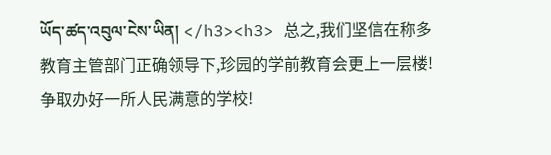ཡོད་ཚད་འབུལ་ངེས་ཡིན། </h3><h3> 总之,我们坚信在称多教育主管部门正确领导下,珍园的学前教育会更上一层楼!争取办好一所人民满意的学校!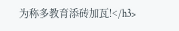为称多教育添砖加瓦!</h3>